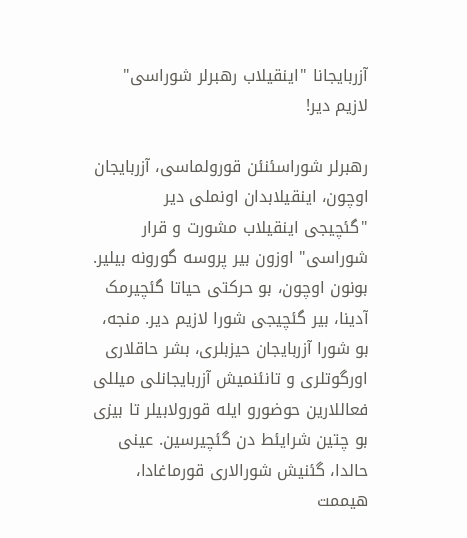آزربایجانا "اینقیلاب رهبرلر شوراسی" لازیم دیر!

رهبرلر شوراسئنئن قورولماسی، آزربایجان اوچون، اینقیلابدان اونملی دیر
"گئچیجی اینقیلاب مشورت و قرار شوراسی" اوزون بیر پروسه گورونه بیلیر. بونون اوچون، بو حرکتی حیاتا گئچیرمک آدینا، بیر گئچیجی شورا لازیم دیر. منجه، بو شورا آزربایجان حیزبلری، بشر حاقلاری اورگوتلری و تانئنمیش آزربایجانلی میللی فعاللارین حوضورو ایله قورولابیلر تا بیزی بو چتین شرایئط دن گئچیرسین. عینی حالدا، گئنیش شورالاری قورماغادا، هیممت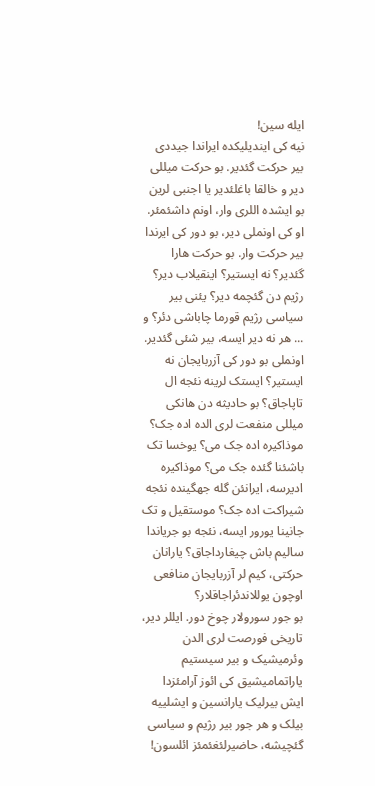ایله سین!
نیه کی ایندیلیکده ایراندا جیددی بیر حرکت گئدیر. بو حرکت میللی دیر و خالقا باغلئدیر یا اجنبی لرین بو ایشده اللری وار، اونم داشئمئر. او کی اونملی دیر، بو دور کی ایرندا بیر حرکت وار. بو حرکت هارا گئدیر؟ نه ایستیر؟ اینقیلاب دیر؟ رژیم دن گئچمه دیر؟ یئنی بیر سیاسی رژیم قورما چاباشی دئر؟ و ... هر نه دیر ایسه، بیر شئی گئدیر.
اونملی بو دور کی آزربایجان نه ایستیر؟ ایستک لرینه نئجه ال تاپاجاق؟ بو حادیثه دن هانکی میللی منفعت لری الده اده جک؟ موذاکیره اده جک می؟ یوخسا تک باشئنا گئده جک می؟ موذاکیره ادیرسه، ایرانئن گله جهگینده نئجه شیراکت اده جک؟ موستقیل و تک جانینا یورور ایسه، نئجه بو جریاندا سالیم باش چیغارداجاق؟ یارانان حرکتی، کیم لر آزربایجان منافعی اوچون یوللاندئراجاقلار؟
بو جور سورولار چوخ دور. ایللر دیر، تاریخی فورصت لری الدن وئرمیشیک و بیر سیستیم یاراتمامیشیق کی ائوز آرامئزدا ایش بیرلیک یارانسین و ایشلییه بیلک و هر جور بیر رژیم و سیاسی گئچیشه، حاضیرلئغئمئز ائلسون!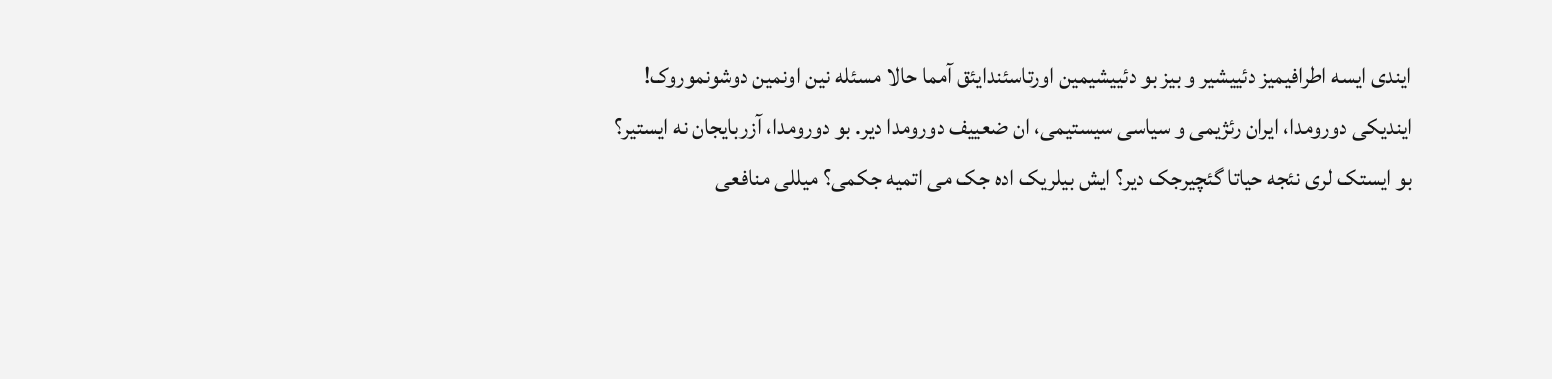ایندی ایسه اطرافیمیز دئییشیر و بیز بو دئییشیمین اورتاسئندایئق آمما حالا مسئله نین اونمین دوشونموروک!
ایندیکی دورومدا، ایران رئژیمی و سیاسی سیستیمی، ان ضعییف دورومدا دیر. بو دورومدا، آزربایجان نه ایستیر؟ بو ایستک لری نئجه حیاتا گئچیرجک دیر؟ ایش بیلریک اده جک می اتمیه جکمی؟ میللی منافعی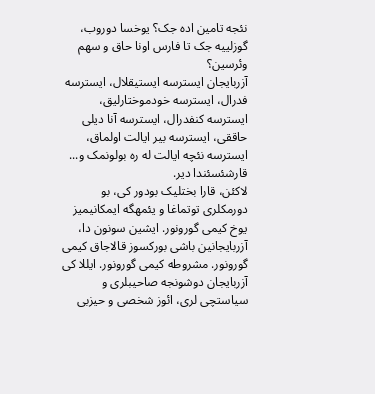نئجه تامین اده جک؟ یوخسا دوروب، گوزلییه جک تا فارس اونا حاق و سهم وئرسین؟
آزربایجان ایسترسه ایستیقلال، ایسترسه فدرال، ایسترسه خودموختارلیق، ایسترسه کنفدرال، ایسترسه آنا دیلی حاققی، ایسترسه بیر ایالت اولماق، ایسترسه نئچه ایالت له ره بولونمک و... قارشئسئندا دیر.
لاکئن، قارا بختلیک بودور کی، بو دورمکلری توتماغا و یئمهگه ایمکانیمیز یوخ کیمی گورونور. ایشین سونون دا، آزربایجانین باشی بورکسوز قالاجاق کیمی گورونور. مشروطه کیمی گورونور. ایللا کی آزربایجان دوشونجه صاحیبلری و سیاستچی لری، ائوز شخصی و حیزبی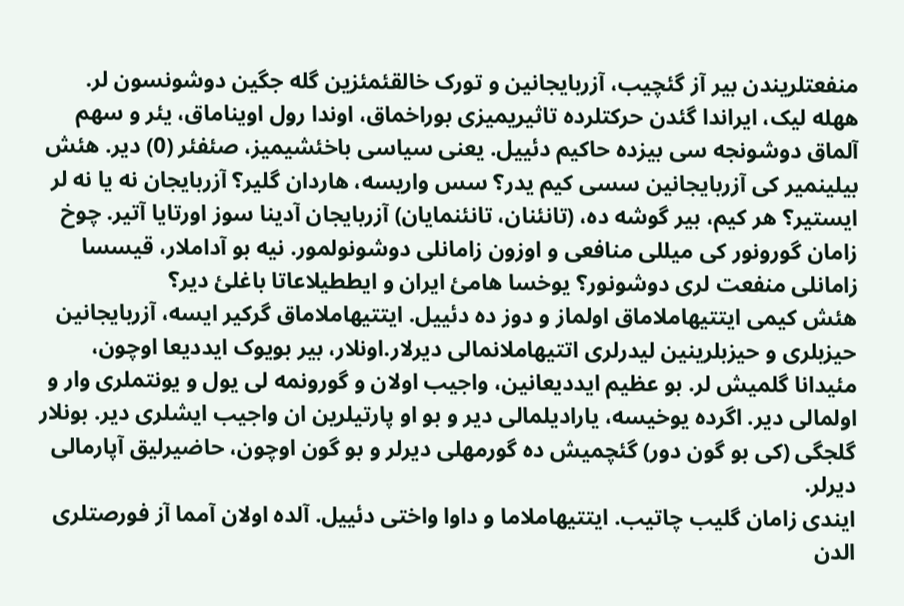منفعتلریندن بیر آز گئچیب، آزربایجانین و تورک خالقئمئزین گله جگین دوشونسون لر.
ههله لیک، ایراندا گئدن حرکتلرده تاثیریمیزی بوراخماق، اوندا رول اویناماق، یئر و سهم آلماق دوشونجه سی بیزده حاکیم دئییل. یعنی سیاسی باخئشیمیز، صئفئر (0) دیر. هئش بیلینمیر کی آزربایجانین سسی کیم یدر؟ سس واریسه، هاردان گلیر؟ آزربایجان نه یا نه لر ایستیر؟ هر کیم، بیر گوشه ده، (تانئنان، تانئنمایان) آزربایجان آدینا سوز اورتایا آتیر. چوخ زامان گورونور کی میللی منافعی و اوزون زامانلی دوشونولمور. نیه بو آداملار، قیسسا زامانلی منفعت لری دوشونور؟ یوخسا هامئ ایران و ایططیلاعاتا باغلئ دیر؟
هئش کیمی ایتتیهاملاماق اولماز و دوز ده دئییل. ایتتیهاملاماق گرکیر ایسه، آزربایجانین حیزبلری و حیزبلرینین لیدرلری اتتیهاملانمالی دیرلار.اونلار، بیر بویوک ایددیعا اوچون، مئیدانا گلمیش لر. بو عظیم ایددیعانین، واجیب اولان و گورونمه لی یول و یونتملری وار و اولمالی دیر. اگرده یوخیسه، یارادیلمالی دیر و بو او پارتیلرین ان واجیب ایشلری دیر. بونلار گلجگی (کی بو گون دور) گئچمیش ده گورمهلی دیرلر و بو گون اوچون، حاضیرلیق آپارمالی دیرلر.
ایندی زامان گلیب چاتیب. ایتتیهاملاما و داوا واختی دئییل. آلده اولان آمما آز فورصتلری الدن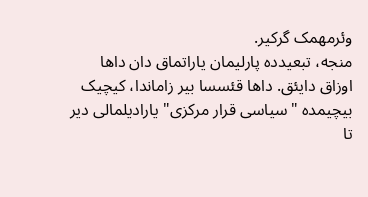وئرمهمک گرکیر.
منجه، تبعیدده پارلیمان یاراتماق دان داها اوزاق دایئق. داها قئسسا بیر زاماندا، کیچیک بیچیمده "سیاسی قرار مرکزی" یارادیلمالی دیر تا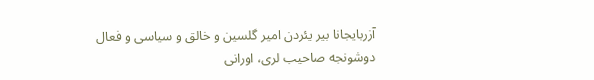آزربایجانا بیر یئردن امیر گلسین و خالق و سیاسی و فعال دوشونجه صاحیب لری، اورانی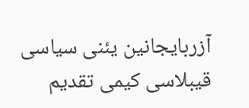آزربایجانین یئنی سیاسی قیبلاسی کیمی تقدیم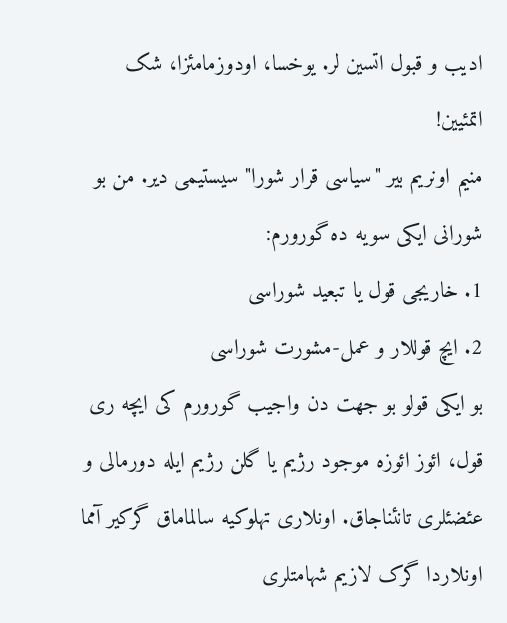ادیب و قبول اتسین لر. یوخسا، اودوزمامئزا، شک اتمئیین!
منیم اونریم بیر "سیاسی قرار شورا" سیستیمی دیر. من بو شورانی ایکی سویه ده گورورم:
1. خاریجی قول یا تبعید شوراسی
2. ایچ قوللار و عمل-مشورت شوراسی
بو ایکی قولو بو جهت دن واجیب گورورم کی ایچه ری قول، ائوز ائوزه موجود رژیم یا گلن رژیم ایله دورمالی و عئضئلری تانئناجاق. اونلاری تهلوکیه سالماماق گرکیر آمما اونلاردا گرک لازیم شهامتلری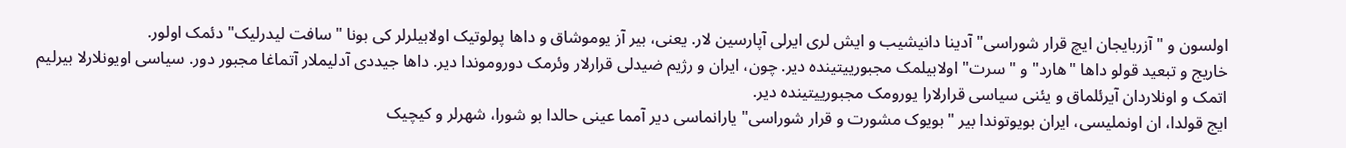اولسون و "آزربایجان ایچ قرار شوراسی" آدینا دانیشیب و ایش لری ایرلی آپارسین لار. یعنی، بیر آز یوموشاق و داها پولوتیک اولابیلرلر کی بونا "سافت لیدرلیک" دئمک اولور.
خاریج و تبعید قولو داها "هارد" و "سرت" اولابیلمک مجبورییتینده دیر. چون، ایران و رژیم ضیدلی قرارلار وئرمک دوروموندا دیر. داها جیددی آدلیملار آتماغا مجبور دور. سیاسی اویونلارلا بیرلیم اتمک و اونلاردان آیرئلماق و یئنی سیاسی قرارلارا یورومک مجبورییتینده دیر.
ایج قولدا، ان اونملیسی، ایران بویوتوندا بیر "بویوک مشورت و قرار شوراسی" یارانماسی دیر آمما عینی حالدا بو شورا، شهرلر و کیچیک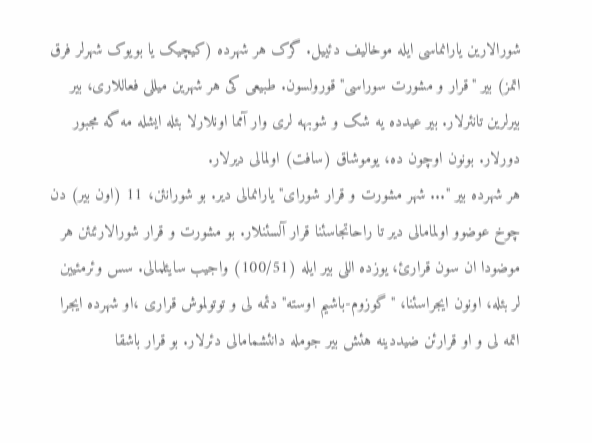شورالارین یارانماسی ایله موخالیف دئییل. گرک هر شهرده (کیچیک یا بویوک شهرلر فرق اتمز) بیر "قرار و مشورت سوراسی" قورولسون. طبیعی کی هر شهرین میللی فعاللاری، بیر بیرلرین تانئرلار. بیر عیدده یه شک و شوبهه لری وار آمما اونلارلا بئله ایشله مه گه مجبور دورلار. بونون اوچون ده، یوموشاق (سافت) اولمالی دیرلار.
هر شهرده بیر "... شهر مشورت و قرار شورای" یارانمالی دیر. بو شورانئن، 11 (اون بیر) دن چوخ عوضوو اولمامالی دیر تا راحاتجاسئنا قرار آلسئنلار. بو مشورت و قرار شورالارئنئن هر موضودا ان سون قرارئ، یوزده اللی بیر ایله (100/51) واجیب سایئلمالی. سس وئرمئیین لر بئله، اونون ایجراسئنا، "گوزوم-باشیم اوسته" دئمه لی و توتولموش قراری ،او شهرده ایجرا اتمه لی و او قرارئن ضیددینه هئش بیر جومله دانئشمامالی دئرلار. بو قرار باشقا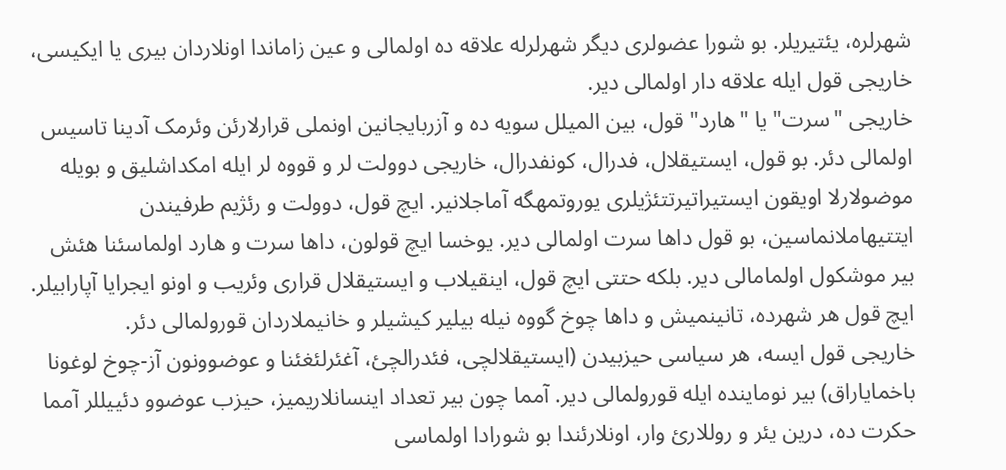شهرلره، یئتیریلر. بو شورا عضولری دیگر شهرلرله علاقه ده اولمالی و عین زاماندا اونلاردان بیری یا ایکیسی، خاریجی قول ایله علاقه دار اولمالی دیر.
خاریجی "سرت" یا "هارد" قول، بین المیلل سویه ده و آزربایجانین اونملی قرارلارئن وئرمک آدینا تاسیس اولمالی دئر. بو قول، ایستیقلال، فدرال، کونفدرال، خاریجی دوولت لر و قووه لر ایله امکداشلیق و بویله موضولارلا اویقون ایستیراتیرتتئژیلری یوروتمهگه آماجلانیر. ایچ قول، دوولت و رئژیم طرفیندن ایتتیهاملانماسین، بو قول داها سرت اولمالی دیر. یوخسا ایچ قولون، داها سرت و هارد اولماسئنا هئش بیر موشکول اولمامالی دیر. بلکه حتتی ایچ قول، اینقیلاب و ایستیقلال قراری وئریب و اونو ایجرایا آپارابیلر.
ایچ قول هر شهرده، تانینمیش و داها چوخ گووه نیله بیلیر کیشیلر و خانیملاردان قورولمالی دئر.
خاریجی قول ایسه، هر سیاسی حیزبیدن (ایستیقلالچی، فئدرالچئ، آغئرلئغئنا و عوضوونون آز-چوخ لوغونا باخمایاراق) بیر نوماینده ایله قورولمالی دیر. آمما چون بیر تعداد اینسانلاریمیز، حیزب عوضوو دئییللر آمما حکرت ده، درین یئر و روللارئ وار، اونلارئندا بو شورادا اولماسی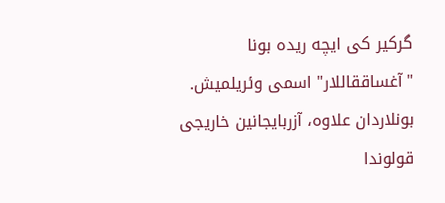گرکیر کی ایچه ریده بونا "آغساققاللار" اسمی وئریلمیش.
بونلاردان علاوه، آزربایجانین خاریجی قولوندا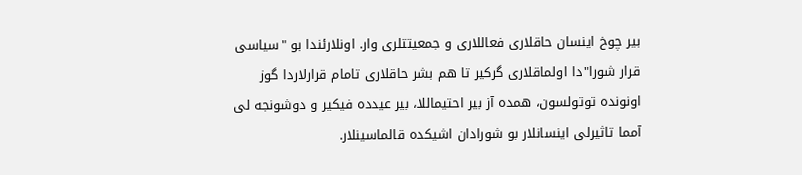بیر چوخ اینسان حاقلاری فعاللاری و جمعیتتلری وار. اونلارئندا بو "سیاسی قرار شورا"دا اولماقلاری گرکیر تا هم بشر حاقلاری تامام قرارلاردا گوز اونونده توتولسون، همده آز بیر احتیماللا، بیر عیدده فیکیر و دوشونجه لی آمما تاثیرلی اینسانلار بو شورادان اشیکده قالماسینلار.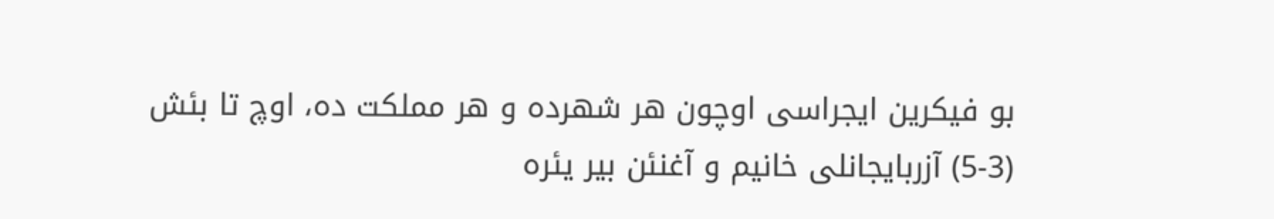بو فیکرین ایجراسی اوچون هر شهرده و هر مملکت ده، اوچ تا بئش (3-5) آزربایجانلی خانیم و آغنئن بیر یئره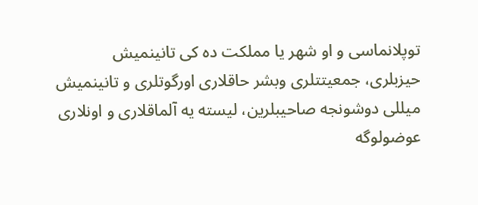توپلانماسی و او شهر یا مملکت ده کی تانینمیش حیزبلری، جمعیتتلری وبشر حاقلاری اورگوتلری و تانینمیش میللی دوشونجه صاحیبلرین، لیسته یه آلماقلاری و اونلاری عوضولوگه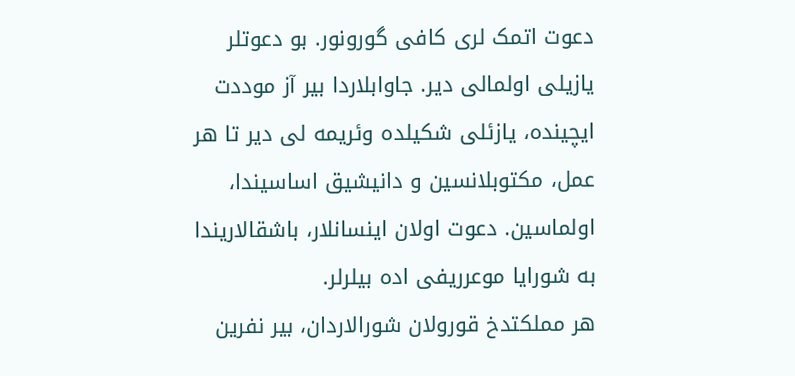دعوت اتمک لری کافی گورونور. بو دعوتلر یازیلی اولمالی دیر. جاوابلاردا بیر آز موددت ایچینده، یازئلی شکیلده وئریمه لی دیر تا هر عمل، مکتوبلانسین و دانیشیق اساسیندا، اولماسین. دعوت اولان اینسانلار، باشقالاریندا به شورایا موعرریفی اده بیلرلر.
هر مملکتدخ قورولان شورالاردان، بیر نفرین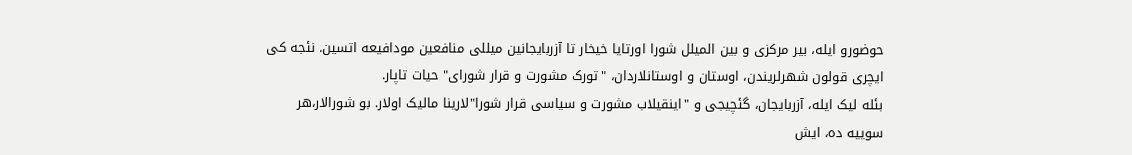حوضورو ایله، بیر مرکزی و بین المیلل شورا اورتایا خیخار تا آزربایجانین میللی منافعین مودافیعه اتسین. نئجه کی ایچری قولون شهرلریندن، اوستان و اوستانلاردان، "تورک مشورت و قرار شورای" حیات تاپار.
بئله لیک ایله، آزربایجان، گئچیجی و "اینقیلاب مشورت و سیاسی قرار شورا"لارینا مالیک اولار. بو شورالار،هر سوییه ده، ایش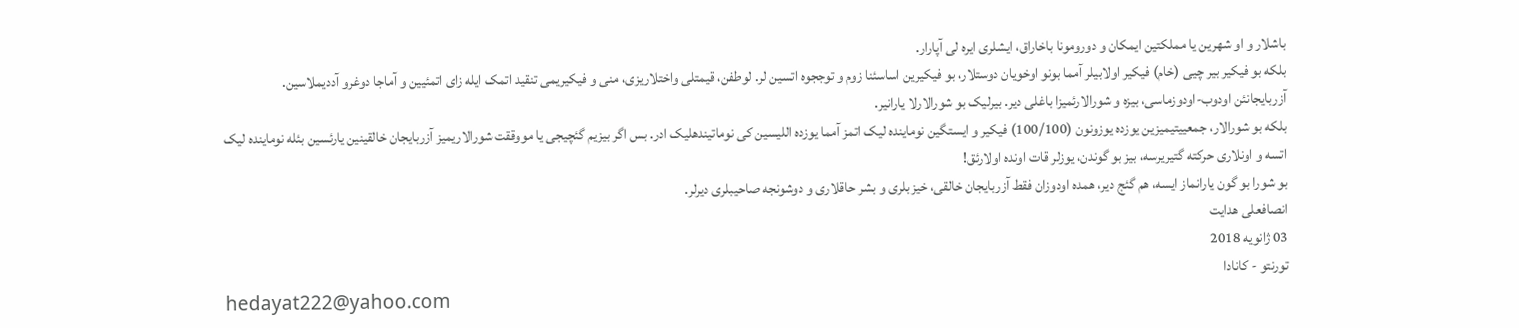باشلار و او شهرین یا مملکتین ایمکان و دورومونا باخاراق، ایشلری ایره لی آپارار.
بلکه بو فیکیر بیر چیی (خام) فیکیر اولابیلر آمما بونو اوخویان دوستلار، بو فیکیرین اساسئنا زوم و توججوه اتسین لر. لوطفن، قیمتلی واختلاریزی، منی و فیکیریمی تنقید اتمک ایله زای اتمئیین و آماجا دوغرو آددیملاسین.
آزربایجانئن اودوب-اودوزماسی، بیزه و شورالارئمیزا باغلی دیر. بیرلیک بو شورالارلا یارانیر.
بلکه بو شورالار، جمعییتیمیزین یوزده یوزونون (100/100) فیکیر و ایستگین نوماینده لیک اتمز آمما یوزده اللیسین کی نوماتیندهلیک ادر. بس اگر بیزیم گئچیجی یا مووققت شورالاریمیز آزربایجان خالقینین یارئسین بئله نوماینده لیک اتسه و اونلاری حرکته گتیریرسه، بیز بو گوندن، یوزلر قات اونده اولارئق!
بو شورا بو گون یارانماز ایسه، هم گئج دیر، همده اودوزان فقط آزربایجان خالقی، خیزبلری و بشر حاقلاری و دوشونجه صاحیبلری دیرلر.
انصافعلی هدایت
03 ژانویه 2018
تورنتو - کانادا
hedayat222@yahoo.com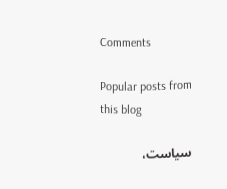Comments

Popular posts from this blog

سیاست،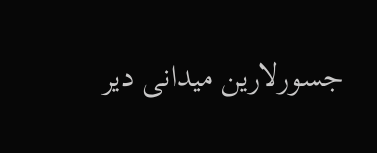جسورلارین میدانی دیر